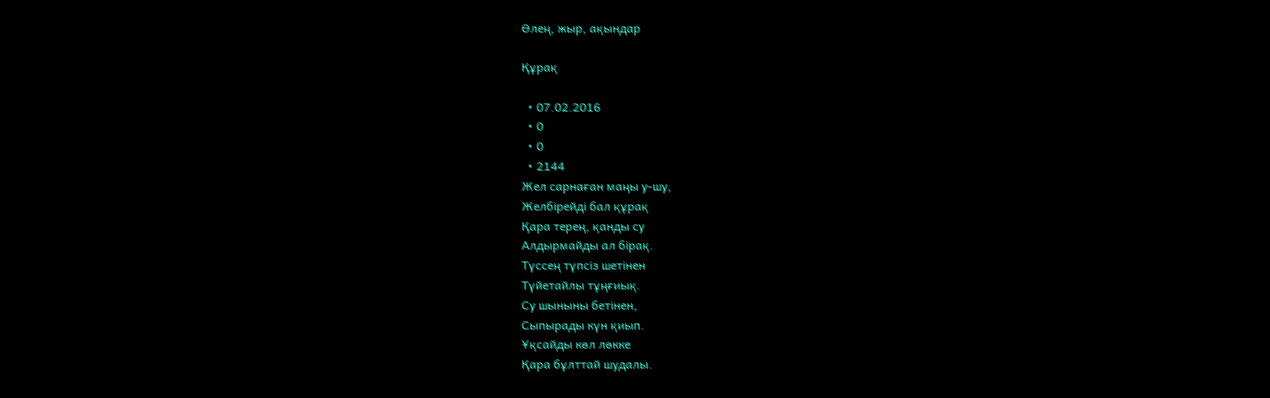Өлең, жыр, ақындар

Құрақ

  • 07.02.2016
  • 0
  • 0
  • 2144
Жел сарнаған маңы у-шу,
Желбірейді бал құрақ
Қара терең, қанды су
Алдырмайды ал бірақ.
Түссең түпсіз шетінен
Түйетайлы тұңғиық.
Су шыныны бетінен,
Сыпырады күн қиып.
Ұқсайды көл лөкке
Қара бұлттай шудалы.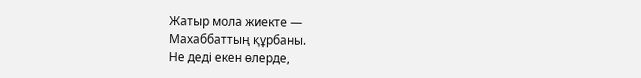Жатыр мола жиекте —
Махаббаттың құрбаны.
Не деді екен өлерде,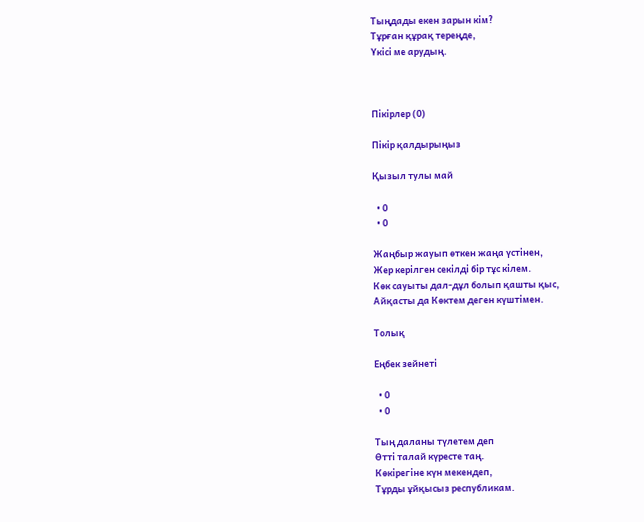Тыңдады екен зарын кім?
Тұрған құрақ тереңде,
Үкісі ме арудың.



Пікірлер (0)

Пікір қалдырыңыз

Қызыл тулы май

  • 0
  • 0

Жаңбыр жауып өткен жаңа үстінен,
Жер керілген секілді бір тұс кілем.
Көк сауыты дал-дұл болып қашты қыс,
Айқасты да Көктем деген күштімен.

Толық

Еңбек зейнеті

  • 0
  • 0

Тың даланы түлетем деп
Өтті талай күресте таң.
Көкірегіне күн мекендеп,
Тұрды ұйқысыз республикам.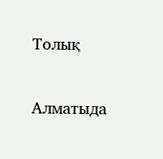Толық

Алматыда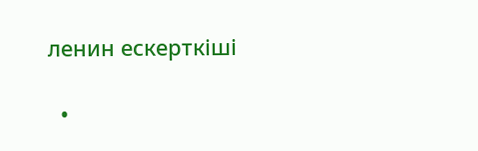ленин ескерткіші

  •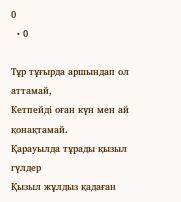0
  • 0

Тұр тұғырда аршындап ол аттамай,
Кетпейді оған күн мен ай қонақтамай.
Қарауылда тұрады қызыл гүлдер
Қызыл жұлдыз қадаған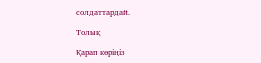солдаттардай.

Толық

Қарап көріңіз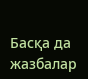Басқа да жазбалар